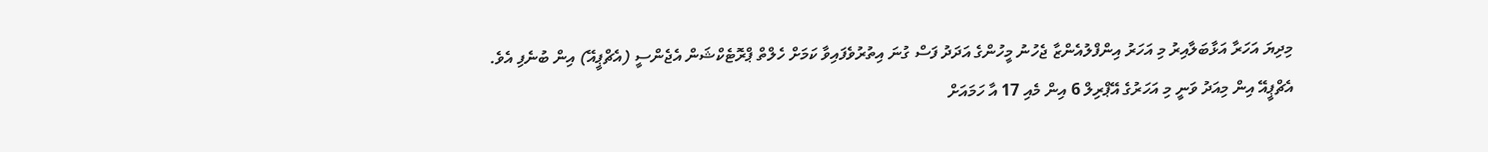މިދިޔަ އަހަރާ އަޅާބަލާއިރު މި އަހަރު އިންފްލުއެންޒާ ޖެހުނު މީހުންގެ އަދަދު ފަސް ގުނަ އިތުރުވެފައިވާ ކަމަށް ހެލްތް ޕްރޮޓެކްޝަން އެޖެންސީ (އެޗްޕީއޭ) އިން ބުނެފި އެވެ.
އެޗްޕީއޭ އިން މިއަދު ވަނީ މި އަހަރުގެ އޭޕްރިލް 6 އިން މެއި 17 އާ ހަމައަށް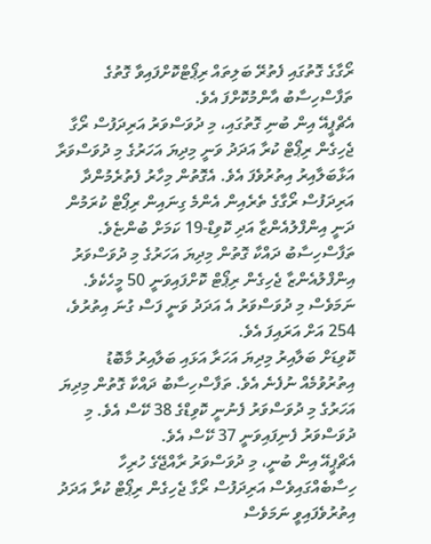ރޯގާގެ ގޮތުގައި ފެތުރޭ ބަލިތައް ރިޕޯޓްކޮށްފައިވާ ގޮތުގެ ތަފާސްހިސާބު އާންމުކޮށްފަ އެވެ.
އެޗްޕީއޭ އިން ބުނި ގޮތުގައި، މި ދުވަސްވަރު އަރިދަފުސް ރޯގާ ޖެހިގެން ރިޕޯޓް ކުރާ އަދަދު ވަނީ މިދިޔަ އަހަރުގެ މި ދުވަސްވަރާ އަޅާބަލާއިރު އިތުރުވެފަ އެވެ. އެގޮތުން މިހާރު ފެތުރެމުންދާ އަރިދަފުސް ރޯގާގެ ތެރެއިން އެންމެ ގިނައިން ރިޕޯޓް ކުރަމުން ދަނީ އިންފްލުއެންޒާ އަދި ކޮވިޑް-19 ކަމަށް ބުންޏެވެ.
ތަފާސްހިސާބު ދައްކާ ގޮތުން މިދިޔަ އަހަރުގެ މި ދުވަސްވަރު އިންފްލުއެންޒާ ޖެހިގެން ރިޕޯޓް ކޮށްފައިވަނީ 50 މީހެކެވެ. ނަމަވެސް މި ދުވަސްވަރު އެ އަދަދު ވަނީ ފަސް ގުނަ އިތުރުވެ، 254 އަށް އަރައިފަ އެވެ.
ކޮވިޑަށް ބަލާއިރު މިދިޔަ އަހަރާ އަޅައި ބަލާއިރު މާބޮޑު އިތުރުވުމެއް ނުފެނެ އެވެ. ތަފާސްހިސާބު ދައްކާ ގޮތުން މިދިޔަ އަހަރުގެ މި ދުވަސްވަރު ފެނުނީ ކޮވިޑްގެ 38 ކޭސް އެވެ. މި ދުވަސްވަރު ފެނިފައިވަނީ 37 ކޭސް އެވެ.
އެޗްޕީއޭ އިން ބުނީ، މި ދުވަސްވަރު ރާއްޖޭގެ ހުރިހާ ހިސާބެއްގައިވެސް އަރިދަފުސް ރޯގާ ޖެހިގެން ރިޕޯޓް ކުރާ އަދަދު އިތުރުވެފައިވީ ނަމަވެސް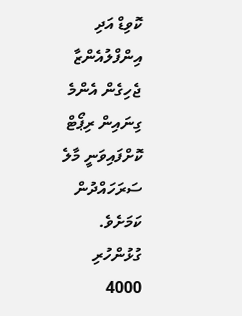ކޮވިޑް އަދި އިންފްލުއެންޒާ ޖެހިގެން އެންމެ ގިނައިން ރިޕޯޓް ކޮށްފައިވަނީ މާލެ ސަރަހައްދުން ކަމަށެވެ.
ގުޅުންހުރި
4000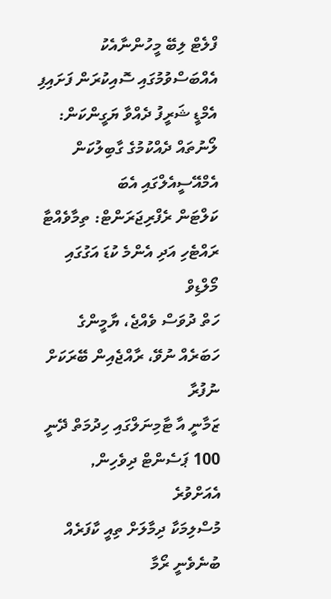ފްލެޓް ލިބޭ މީހުންނާއެކު އެއްބަސްވުމުގައި ސޮއިކުރަން ފަށައިފި
އެމްޑީ ޝަރީފު ދެއްވާ ޔަގީންކަން: ލޯނުތައް ދެއްކުމުގެ ގާބިލުކަން އެމްއޭސީއެލްގައި އެބަ
ކަލްޓަން ރެފްރިޖަރަންޓް: ތިމާވެއްޓާ ރައްޓެހި އަދި އެންމެ ކުޑަ އަގުގައި މޯލްޑިވް
ހަތް ދުވަސް ވެއްޖެ، ޔާމީންގެ ހަބަރެއް ނުވޭ، ރާއްޖެއިން ބޭރަކަށް ނުފުރާ
ޒަމާނީ އާ ޓާމިނަލްގައި ހިދުމަތް ދޭނީ 100 ޕަސެންޓް ދިވެހިން, އެއަށްވުރެ
މުސްލިމަކާ ދިމާލަށް ތިއީ ކާފަރެއް ބުނެވެނީ ރޯމާ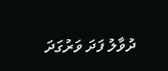ދުވާލު ފަދަ ވަރުގަދަ